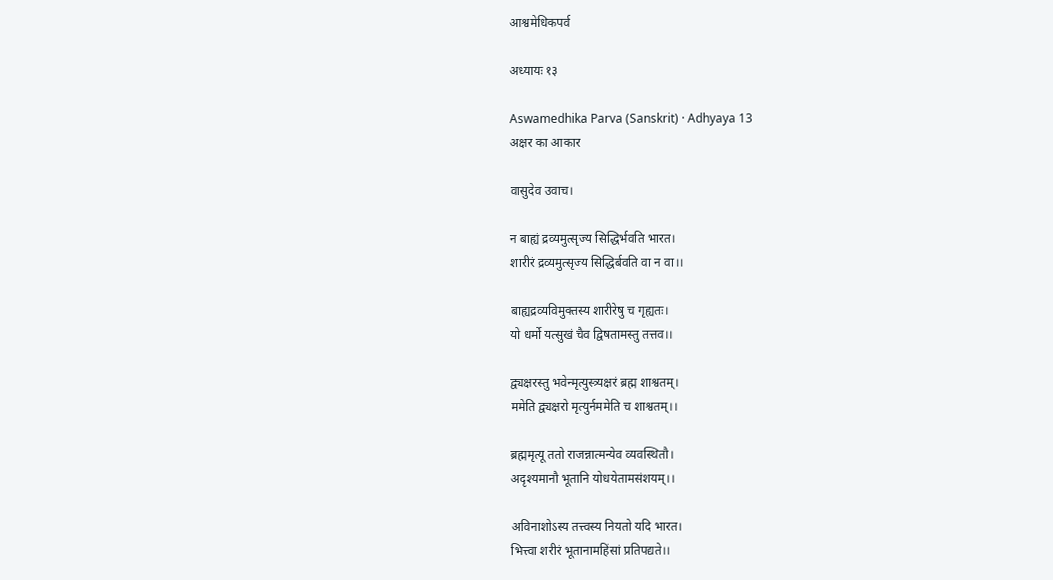आश्वमेधिकपर्व

अध्यायः १३

Aswamedhika Parva (Sanskrit) · Adhyaya 13
अक्षर का आकार

वासुदेव उवाच।

न बाह्यं द्रव्यमुत्सृज्य सिद्धिर्भवति भारत।
शारीरं द्रव्यमुत्सृज्य सिद्धिर्बवति वा न वा।।

बाह्यद्रव्यविमुक्तस्य शारीरेषु च गृह्यतः।
यो धर्मो यत्सुखं चैव द्विषतामस्तु तत्तव।।

द्व्यक्षरस्तु भवेन्मृत्युस्त्र्यक्षरं ब्रह्म शाश्वतम्।
ममेति द्व्यक्षरो मृत्युर्नममेति च शाश्वतम्।।

ब्रह्ममृत्यू ततो राजन्नात्मन्येव व्यवस्थितौ।
अदृश्यमानौ भूतानि योधयेतामसंशयम्।।

अविनाशोऽस्य तत्त्वस्य नियतो यदि भारत।
भित्त्वा शरीरं भूतानामहिंसां प्रतिपद्यते।।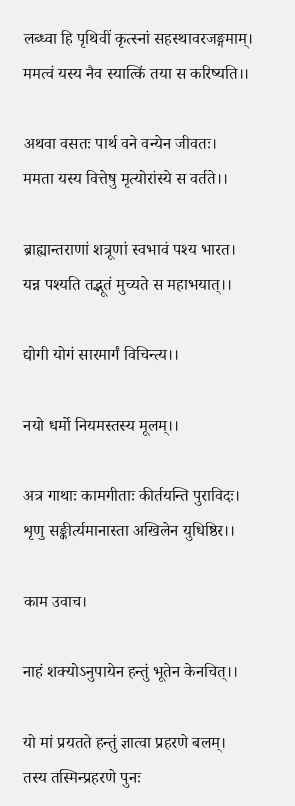लब्ध्वा हि पृथिवीं कृत्स्नां सहस्थावरजङ्गमाम्।
ममत्वं यस्य नैव स्यात्किं तया स करिष्यति।।

अथवा वसतः पार्थ वने वन्येन जीवतः।
ममता यस्य वित्तेषु मृत्योरांस्ये स वर्तते।।

ब्राह्यान्तराणां शत्रूणां स्वभावं पश्य भारत।
यन्न पश्यति तद्भूतं मुच्यते स महाभयात्।।

द्योगी योगं सारमार्गं विचिन्त्य।।

नयो धर्मो नियमस्तस्य मूलम्।।

अत्र गाथाः कामगीताः कीर्तयन्ति पुराविदः।
शृणु सङ्कीर्त्यमानास्ता अखिलेन युधिष्ठिर।।

काम उवाच।

नाहं शक्योऽनुपायेन हन्तुं भूतेन केनचित्।।

यो मां प्रयतते हन्तुं ज्ञात्वा प्रहरणे बलम्।
तस्य तस्मिन्प्रहरणे पुनः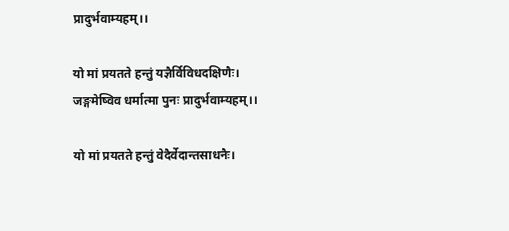प्रादुर्भवाम्यहम्।।

यो मां प्रयतते हन्तुं यज्ञैर्विविधदक्षिणैः।
जङ्गमेष्विव धर्मात्मा पुनः प्रादुर्भवाम्यहम्।।

यो मां प्रयतते हन्तुं वेदैर्वेदान्तसाधनैः।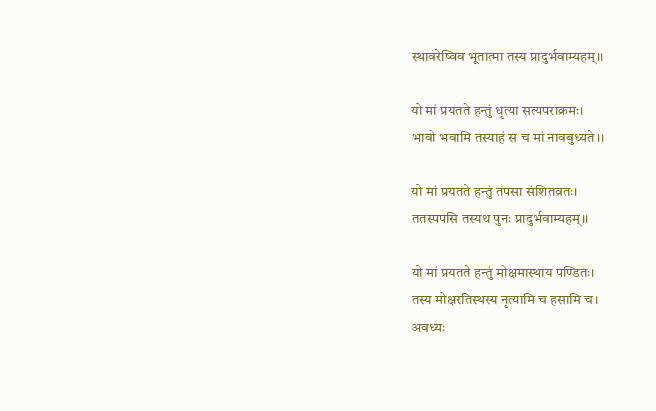स्थावरेष्विव भूतात्मा तस्य प्रादुर्भवाम्यहम्।।

यो मां प्रयतते हन्तुं धृत्या सत्यपराक्रमः।
भावो भवामि तस्याहं स च मां नावबुध्यते।।

यो मां प्रयतते हन्तुं तपसा संशितव्रतः।
ततस्पपसि तस्यथ पुनः प्रादुर्भवाम्यहम्।।

यो मां प्रयतते हन्तुं मोक्षमास्थाय पण्डितः।
तस्य मोक्षरतिस्थस्य नृत्यामि च हसामि च।
अवध्यः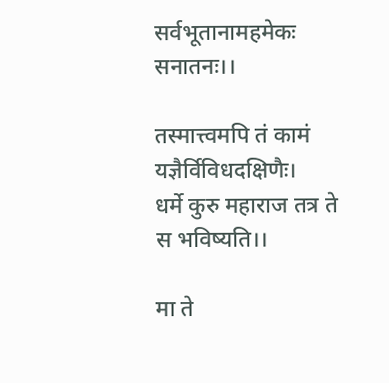सर्वभूतानामहमेकः सनातनः।।

तस्मात्त्वमपि तं कामं यज्ञैर्विविधदक्षिणैः।
धर्मे कुरु महाराज तत्र ते स भविष्यति।।

मा ते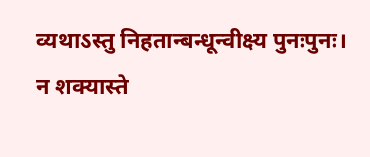व्यथाऽस्तु निहतान्बन्धून्वीक्ष्य पुनःपुनः।
न शक्यास्ते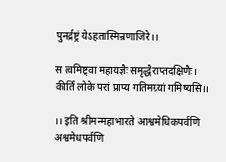पुनर्द्रष्ट्रं येऽहतास्मिन्रणाजिरे।।

स त्वमिष्ट्वा महायज्ञैः समृद्धैराप्तदक्षिणैः।
कीर्तिं लोके परां प्राप्य गतिमग्र्यां गमिष्यसि।।

।। इति श्रीमन्महाभारते आश्वमेधिकपर्वणि
अश्वमेधपर्वणि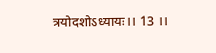त्रयोदशोऽध्यायः।। 13 ।।